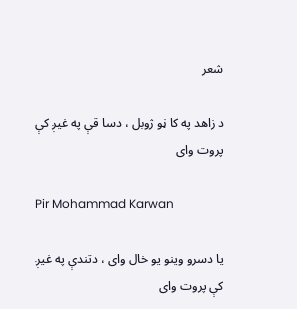شعر

د زاهد په کا ڼو ژوبل ، دسا قې په غیږ کې پروت وای

Pir Mohammad Karwan

یا دسرو وینو یو خال وای ، دتندې په غیږ کې پروت وای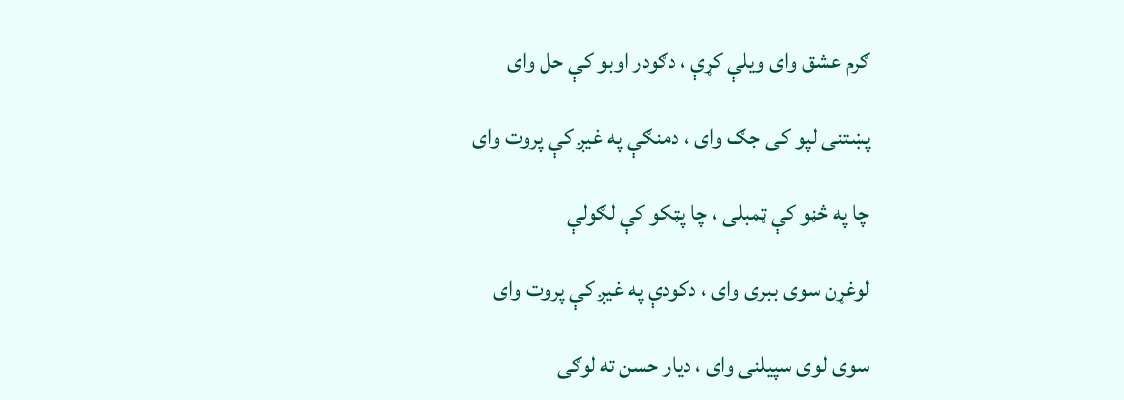ګرم عشق وای ویلې کړې ، دګودر اوبو کې حل وای

پښتنی لپو کی جګ وای ، دمنګې په غیږ کې پروت وای

چا په څڼو کې ټمبلی ، چا پټکو کې لګولې

لوغړن سوی ببری وای ، دکودې په غیږ کې پروت وای

سوی لوی سپیلنی وای ، دیار حسن ته لوګی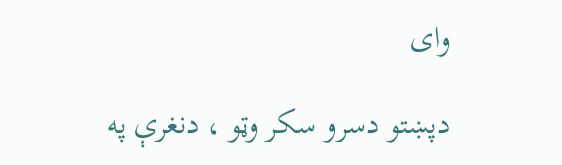وای

دپښتو دسرو سکر وټو ، دنغرې په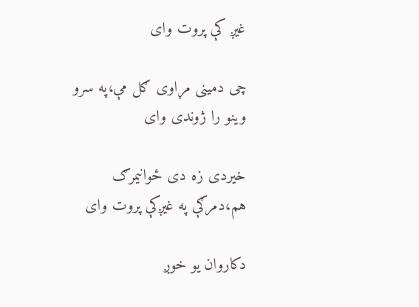غیږ کې پروت وای

چی دمینی مړاوی ګل مې،په سرو وینو را ژوندی وای

خیردی زه دی ځوانیمرګ هم،دمرګې په غیږکې پروت وای

دکاروان یو خوږ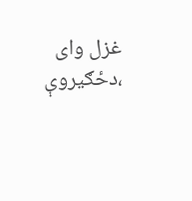غزل وای ،دځګیروې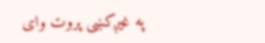په غیږکښی پروت وای